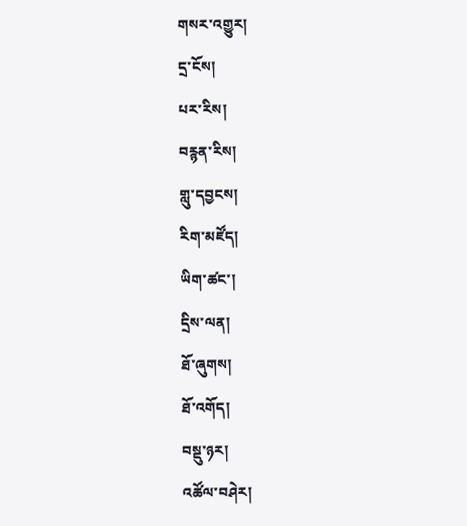གསར་འགྱུར།
དྲ་ངོས།
པར་རིས།
བརྙན་རིས།
གླུ་དབྱངས།
རིག་མཛོད།
ཡིག་ཚང་།
དྲིས་ལན།
ཐོ་ཞུགས།
ཐོ་འགོད།
བསྡུ་ཉར།
འཚོལ་བཤེར།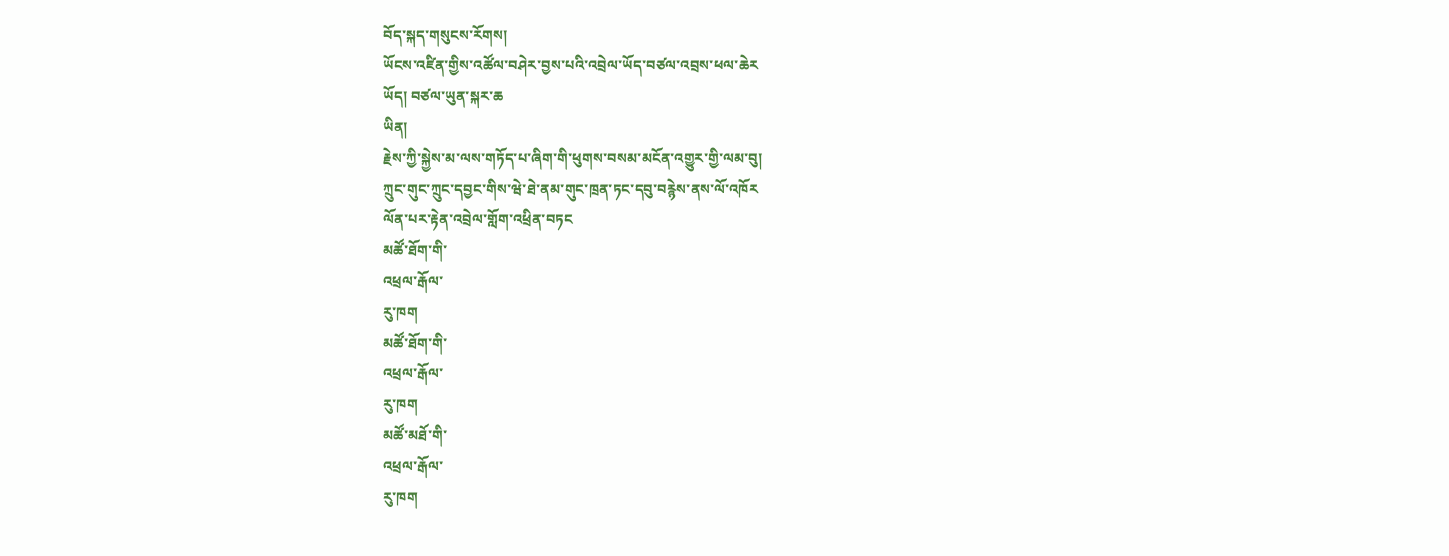བོད་སྐད་གསུངས་རོགས།
ཡོངས་འཛིན་གྱིས་འཚོལ་བཤེར་བྱས་པའི་འབྲེལ་ཡོད་བཙལ་འབྲས་ཕལ་ཆེར
ཡོད། བཙལ་ཡུན་སྐར་ཆ
ཡིན།
རྗེས་ཀྱི་སྐྱེས་མ་ལས་གཏོད་པ་ཞིག་གི་ཕུགས་བསམ་མངོན་འགྱུར་གྱི་ལམ་བུ།
ཀྲུང་གུང་ཀྲུང་དབྱང་གིས་ཝེ་ཐེ་ནམ་གུང་ཁྲན་ཏང་དབུ་བརྙེས་ནས་ལོ་འཁོར
ལོན་པར་རྟེན་འབྲེལ་གློག་འཕྲིན་བཏང
མཚོ་ཐོག་གི་
འཕྲལ་རྒོལ་
རུ་ཁག
མཚོ་ཐོག་གི་
འཕྲལ་རྒོལ་
རུ་ཁག
མཚོ་མཐོ་གི་
འཕྲལ་རྒོལ་
རུ་ཁག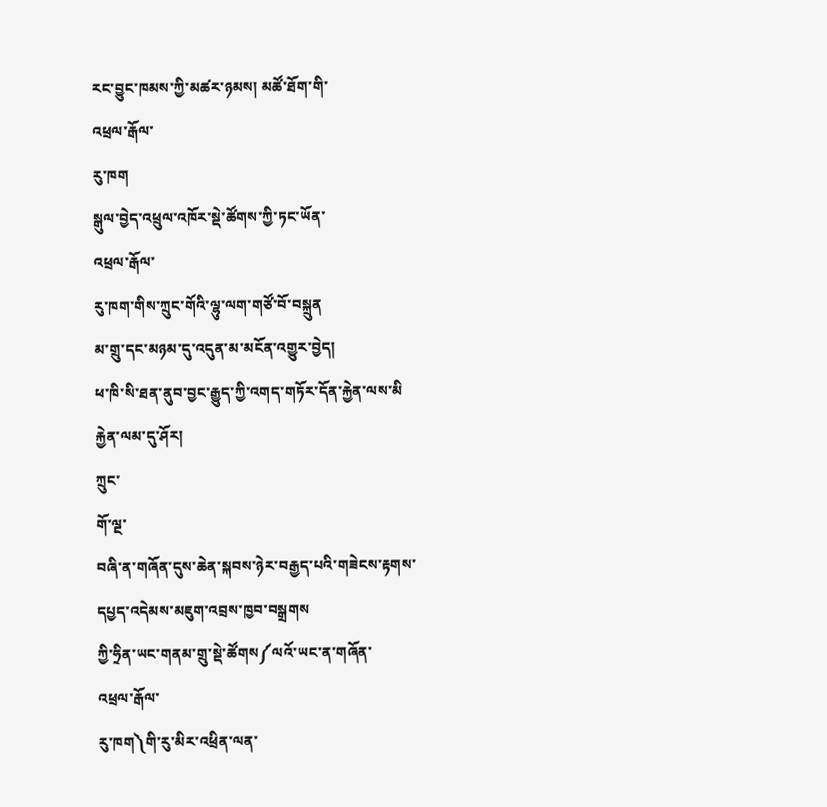རང་བྱུང་ཁམས་ཀྱི་མཚར་ཉམས། མཚོ་ཐོག་གི་
འཕྲལ་རྒོལ་
རུ་ཁག
སྒུལ་བྱེད་འཕྲུལ་འཁོར་སྡེ་ཚོགས་ཀྱི་ཏང་ཡོན་
འཕྲལ་རྒོལ་
རུ་ཁག་གིས་ཀྲུང་གོའི་ལྷུ་ལག་གཙོ་བོ་བསྐྲུན
མ་གྲུ་དང་མཉམ་དུ་འདུན་མ་མངོན་འགྱུར་བྱེད།
ཕ་ཁི་སི་ཐན་ནུབ་བྱང་རྒྱུད་ཀྱི་འགད་གཏོར་དོན་རྐྱེན་ལས་མི
རྐྱེན་ལམ་དུ་ཤོར།
ཀྲུང་
གོ་ལྔ་
བཞི་ན་གཞོན་དུས་ཆེན་སྐབས་ཉེར་བརྒྱད་པའི་གཟེངས་རྟགས་དཔྱད་འདེམས་མཇུག་འབྲས་ཁྱབ་བསྒྲགས
ཀྱི་ཧྲིན་ཡང་གནམ་གྲུ་སྡེ་ཚོགས༼ལའོ་ཡང་ན་གཞོན་
འཕྲལ་རྒོལ་
རུ་ཁག༽གི་རུ་མིར་འཕྲིན་ལན་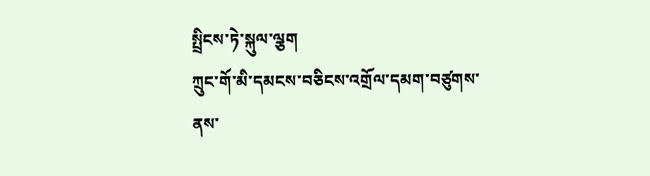སྤྲིངས་ཏེ་སྐུལ་ལྕག
ཀྲུང་གོ་མི་དམངས་བཅིངས་འགྲོལ་དམག་བཙུགས་ནས་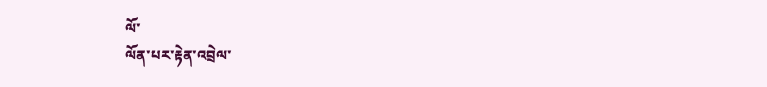ལོ་
ལོན་པར་རྟེན་འབྲེལ་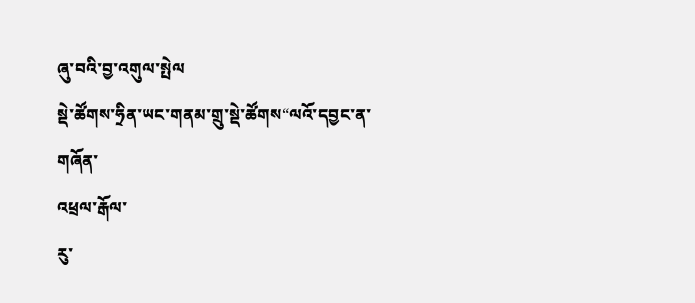ཞུ་བའི་བྱ་འགུལ་སྤེལ
སྡེ་ཚོགས་ཧྲིན་ཡང་གནམ་གྲུ་སྡེ་ཚོགས“ལའོ་དབྱང་ན་གཞོན་
འཕྲལ་རྒོལ་
རུ་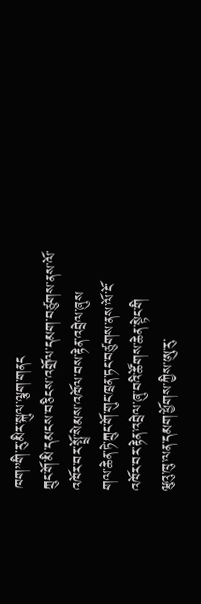ཁག”གི་རུ་མིར་སྐུལ་ལྕག་གནང
ཀྲུང་གོ་མི་དམངས་བཅིངས་འགྲོལ་དམག་བཙུགས་ནས་ལོ་
འཁོར་བར་སྤྲོ་སེམས་འཁོལ་བས་རྟེན་འབྲེལ་ཞུས
གལ་ཆེན་ཏེ་ཀྲུང་གོ་གུང་ཁྲན་ཏང་བཙུགས་ནས་ལོ་ངོ་
འཁོར་བར་རྟེན་འབྲེལ་ཞུ་བའི་ཚོགས་ཆེན་སྟེང་གི
ཝུའུ་ཁུ་ལན་དམག་ཕྱོགས་ཀྱིས་ཨུ་རུ་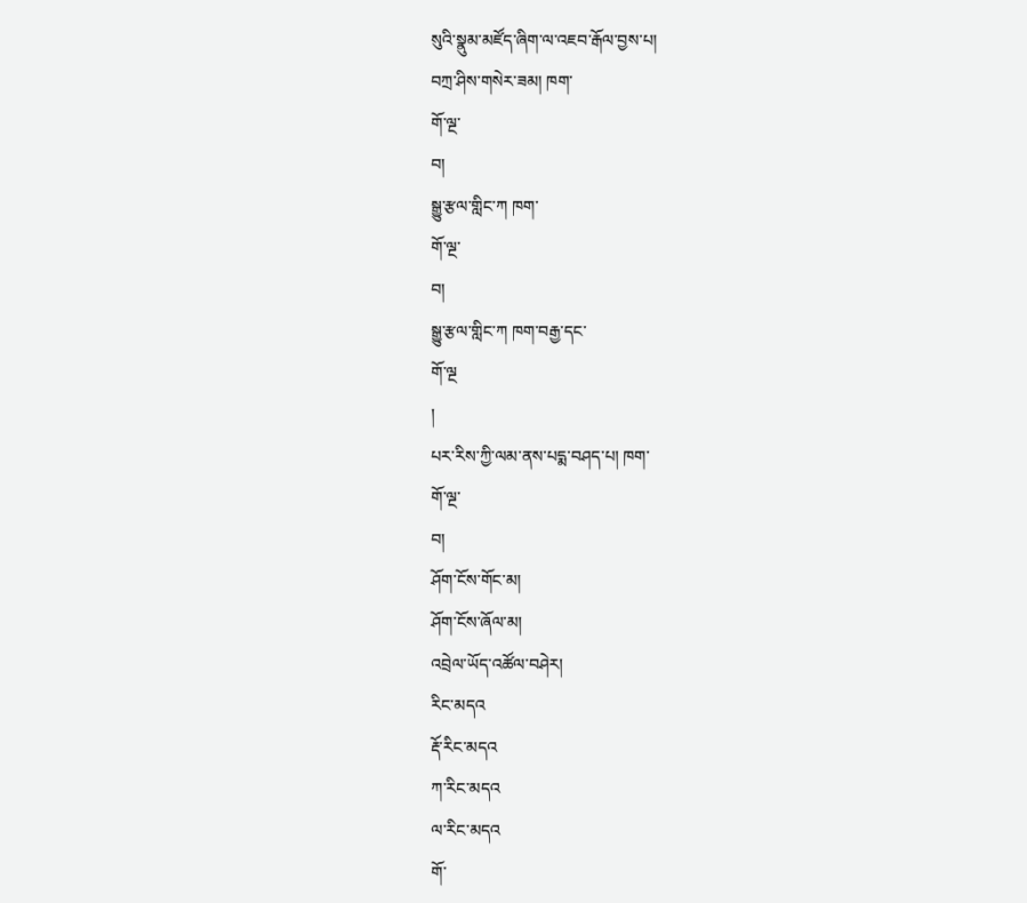སུའི་སྣུམ་མཛོད་ཞིག་ལ་འཇབ་རྒོལ་བྱས་པ།
བཀྲ་ཤིས་གསེར་ཟམ། ཁག་
གོ་ལྔ་
བ།
སྒྱུ་རྩལ་གླིང་ཀ ཁག་
གོ་ལྔ་
བ།
སྒྱུ་རྩལ་གླིང་ཀ ཁག་བརྒྱ་དང་
གོ་ལྔ
།
པར་རིས་ཀྱི་ལམ་ནས་པདྨ་བཤད་པ། ཁག་
གོ་ལྔ་
བ།
ཤོག་ངོས་གོང་མ།
ཤོག་ངོས་ཞོལ་མ།
འབྲེལ་ཡོད་འཚོལ་བཤེར།
རིང་མདའ
རྡོ་རིང་མདའ
ཀ་རིང་མདའ
ལ་རིང་མདའ
གོ་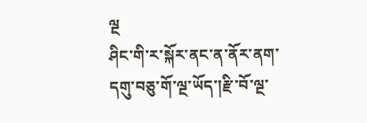ལྔ
ཤིང་གི་ར་སྐོར་ནང་ན་ནོར་ནག་དགུ་བཅུ་གོ་ལྔ་ཡོད་།རྫི་བོ་ལྔ་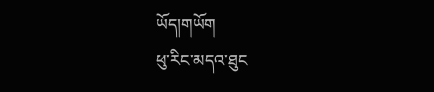ཡོད།གཡོག
ཕུ་རིང་མདའ་ཐུང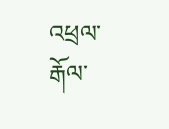འཕྲལ་རྒོལ་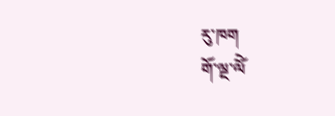རུ་ཁག
གོ་ལྔ་ལོེ